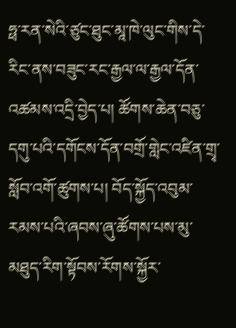ཧྥ་རན་སེའི་ཙུང་ཐུང་མཱ་ཁེ་ལུང་གིས་དེ་རིང་ནས་བཟུང་རང་རྒྱལ་ལ་རྒྱལ་དོན་འཚམས་འདྲི་བྱེད་པ། ཚོགས་ཆེན་བཅུ་དགུ་པའི་དགོངས་དོན་བགྲོ་གླེང་འཛིན་གྲྭ་སློབ་འགོ་ཚུགས་པ། བོད་སྐྱོད་འབུམ་རམས་པའི་ཞབས་ཞུ་ཚོགས་པས་མུ་མཐུད་རིག་སྟོབས་རོགས་སྐྱོར་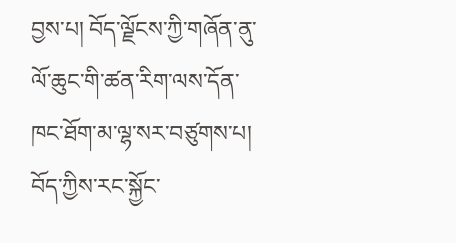བྱས་པ། བོད་ལྗོངས་ཀྱི་གཞོན་ནུ་ལོ་ཆུང་གི་ཚན་རིག་ལས་དོན་ཁང་ཐོག་མ་ལྷ་སར་བཙུགས་པ། བོད་ཀྱིས་རང་སྐྱོང་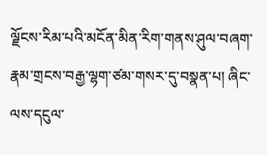ལྗོངས་རིམ་པའི་མངོན་མིན་རིག་གནས་ཤུལ་བཞག་རྣམ་གྲངས་བརྒྱ་ལྷག་ཙམ་གསར་དུ་བསྣན་པ། ཞིང་ལས་དངུལ་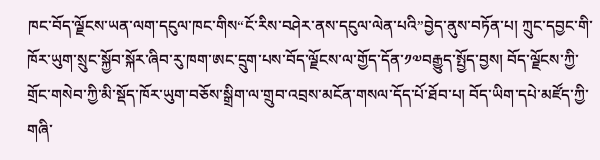ཁང་བོད་ལྗོངས་ཡན་ལག་དངུལ་ཁང་གིས“ངོ་རིས་བཤེར་ནས་དངུལ་ལེན་པའི”བྱེད་ནུས་བཏོན་པ། ཀྲུང་དབྱང་གི་ཁོར་ཡུག་སྲུང་སྐྱོབ་སྐོར་ཞིབ་རུ་ཁག་ཨང་དྲུག་པས་བོད་ལྗོངས་ལ་གྱོད་དོན་༡༧བརྒྱུད་སྤྱོད་བྱས། བོད་ལྗོངས་ཀྱི་གྲོང་གསེབ་ཀྱི་མི་སྡོད་ཁོར་ཡུག་བཅོས་སྒྲིག་ལ་གྲུབ་འབྲས་མངོན་གསལ་དོད་པོ་ཐོབ་པ། བོད་ཡིག་དཔེ་མཛོད་ཀྱི་གཞི་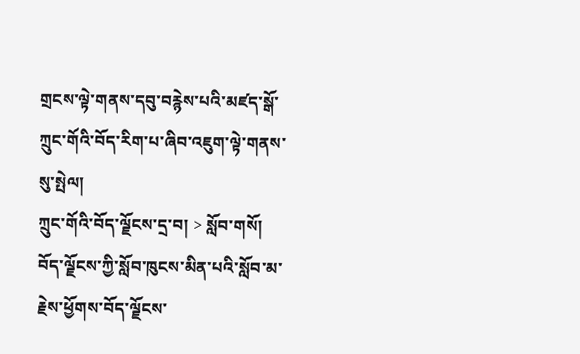གྲངས་ལྟེ་གནས་དབུ་བརྙེས་པའི་མཛད་སྒོ་ཀྲུང་གོའི་བོད་རིག་པ་ཞིབ་འཇུག་ལྟེ་གནས་སུ་སྤེལ།
ཀྲུང་གོའི་བོད་ལྗོངས་དྲ་བ། > སློབ་གསོ།
བོད་ལྗོངས་ཀྱི་སློབ་ཁུངས་མིན་པའི་སློབ་མ་རྗེས་ཕྱོགས་བོད་ལྗོངས་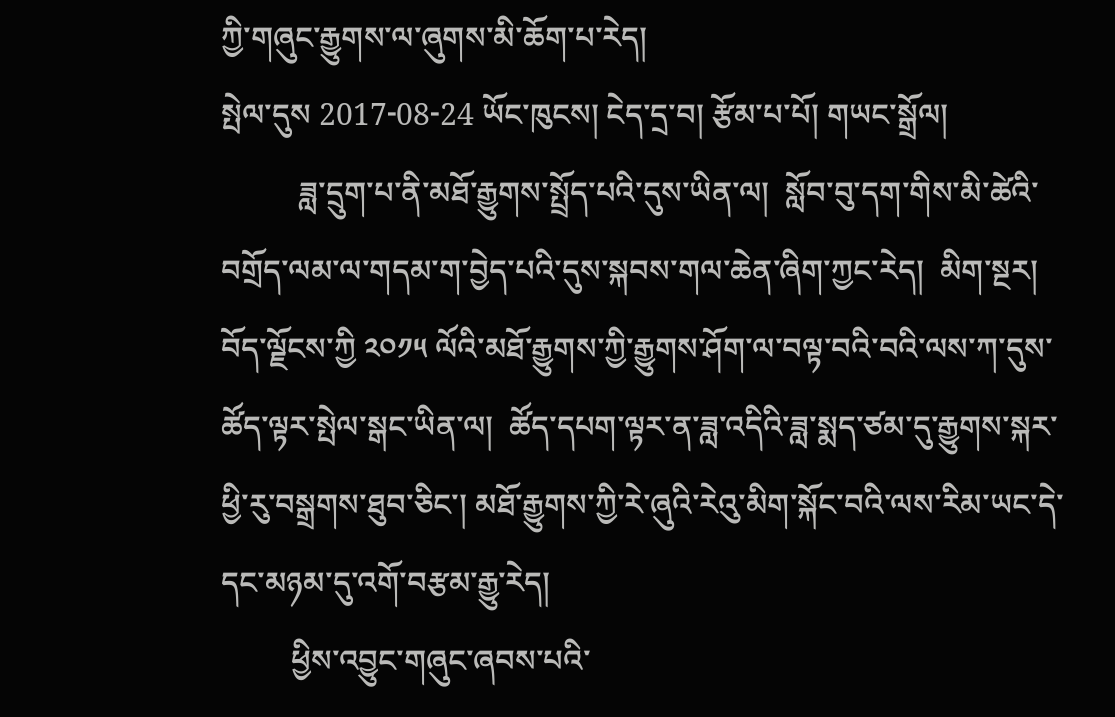ཀྱི་གཞུང་རྒྱུགས་ལ་ཞུགས་མི་ཆོག་པ་རེད།
སྤེལ་དུས 2017-08-24 ཡོང་ཁུངས། ངེད་དྲ་བ། རྩོམ་པ་པོ། གཡང་སྒྲོལ།
          ཟླ་དྲུག་པ་ནི་མཐོ་རྒྱུགས་སྤྲོད་པའི་དུས་ཡིན་ལ།  སློབ་བུ་དག་གིས་མི་ཚེའི་བགྲོད་ལམ་ལ་གདམ་ག་བྱེད་པའི་དུས་སྐབས་གལ་ཆེན་ཞིག་ཀྱང་རེད།  མིག་སྔར།  བོད་ལྗོངས་ཀྱི ༢༠༡༥ ལོའི་མཐོ་རྒྱུགས་ཀྱི་རྒྱུགས་ཤོག་ལ་བལྟ་བའི་བའི་ལས་ཀ་དུས་ཚོད་ལྟར་སྤེལ་སྒང་ཡིན་ལ།  ཚོད་དཔག་ལྟར་ན་ཟླ་འདིའི་ཟླ་སྨད་ཙམ་དུ་རྒྱུགས་སྐར་ཕྱི་རུ་བསྒྲགས་ཐུབ་ཅིང་། མཐོ་རྒྱུགས་ཀྱི་རེ་ཞུའི་རེའུ་མིག་སྐོང་བའི་ལས་རིམ་ཡང་དེ་དང་མཉམ་དུ་འགོ་བརྩམ་རྒྱུ་རེད།
         ཕྱིས་འབྱུང་གཞུང་ཞབས་པའི་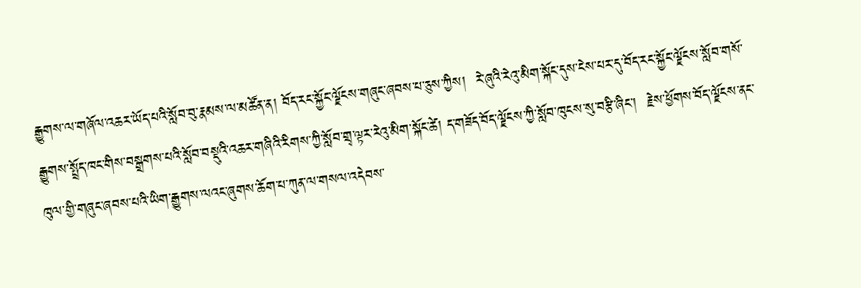རྒྱུགས་ལ་གཞོལ་འཆར་ཡོད་པའི་སློབ་བུ་རྣམས་ལ་མཚོན་ན། བོད་རང་སྐྱོང་ལྗོངས་གཞུང་ཞབས་པ་ཅུས་ཀྱིས།  རེ་ཞུའི་རེའུ་མིག་སྐོང་དུས་ངེས་པར་དུ་བོད་རང་སྐྱོང་ལྗོངས་སློབ་གསོ་རྒྱུགས་སྤྲོད་ཁང་གིས་བསྒྲགས་པའི་སློབ་བསྡུའི་འཆར་གཞིའི་རིགས་ཀྱི་སློབ་གྲྭ་ལྟར་རེའུ་མིག་སྐོང་ཚེ། ད་གཟོད་བོད་ལྗོངས་ཀྱི་སློབ་ཁུངས་སུ་བརྩི་ཞིང་།  རྗེས་ཕྱོགས་བོད་ལྗོངས་ནང་ཁུལ་གྱི་གཞུང་ཞབས་པའི་ཡིག་རྒྱུགས་ལའང་ཞུགས་ཆོག་པ་ཀུན་ལ་གསལ་འདེབས་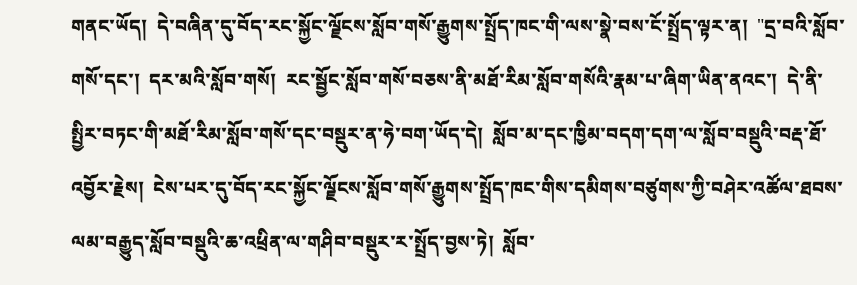གནང་ཡོད།  དེ་བཞིན་དུ་བོད་རང་སྐྱོང་ལྗོངས་སློབ་གསོ་རྒྱུགས་སྤྲོད་ཁང་གི་ལས་སྣེ་བས་ངོ་སྤྲོད་ལྟར་ན།  "དྲ་བའི་སློབ་གསོ་དང་།  དར་མའི་སློབ་གསོ།  རང་སྦྱོང་སློབ་གསོ་བཅས་ནི་མཐོ་རིམ་སློབ་གསོའི་རྣམ་པ་ཞིག་ཡིན་ནའང་།  དེ་ནི་སྤྱིར་བཏང་གི་མཐོ་རིམ་སློབ་གསོ་དང་བསྡུར་ན་ཧེ་བག་ཡོད་དེ།  སློབ་མ་དང་ཁྱིམ་བདག་དག་ལ་སློབ་བསྡུའི་བརྡ་ཐོ་འབྱོར་རྗེས།  ངེས་པར་དུ་བོད་རང་སྐྱོང་ལྗོངས་སློབ་གསོ་རྒྱུགས་སྤྲོད་ཁང་གིས་དམིགས་བཙུགས་ཀྱི་བཤེར་འཚོལ་ཐབས་ལམ་བརྒྱུད་སློབ་བསྡུའི་ཆ་འཕྲིན་ལ་གཤིབ་བསྡུར་ར་སྤྲོད་བྱས་ཏེ།  སློབ་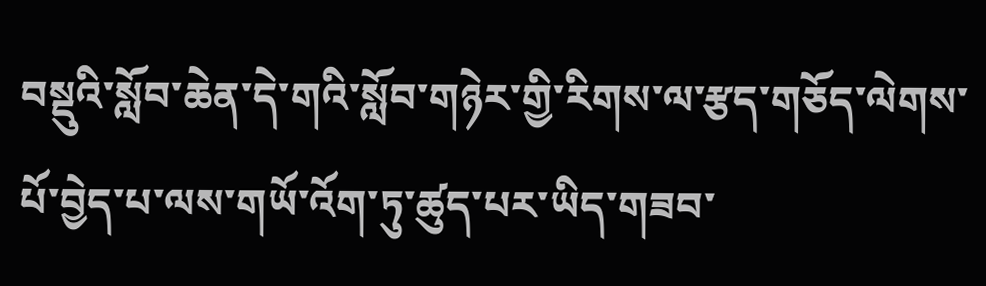བསྡུའི་སློབ་ཆེན་དེ་གའི་སློབ་གཉེར་གྱི་རིགས་ལ་རྩད་གཅོད་ལེགས་པོ་བྱེད་པ་ལས་གཡོ་འོག་ཏུ་ཚུད་པར་ཡིད་གཟབ་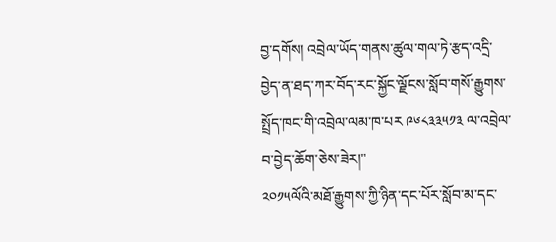བྱ་དགོས། འབྲེལ་ཡོད་གནས་ཚུལ་གལ་ཏེ་རྩད་འདྲི་བྱེད་ན་ཐད་ཀར་བོད་རང་སྐྱོང་ལྗོངས་སློབ་གསོ་རྒྱུགས་སྤྲོད་ཁང་གི་འབྲེལ་ལམ་ཁ་པར ༩༦༨༣༣༥༡༣ ལ་འབྲེལ་བ་བྱེད་ཆོག་ཅེས་ཟེར།"
༢༠༡༥ལོའི་མཐོ་རྒྱུགས་ཀྱི་ཉིན་དང་པོར་སློབ་མ་དང་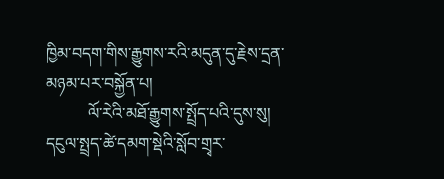ཁྱིམ་བདག་གིས་རྒྱུགས་རའི་མདུན་དུ་རྗེས་དྲན་མཉམ་པར་བསྐྱོན་པ།
          ལོ་རེའི་མཐོ་རྒྱུགས་སྤྲོད་པའི་དུས་སུ།  དངུལ་སྤྲད་ཚེ་དམག་སྡེའི་སློབ་གྲྭར་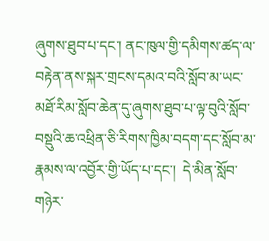ཞུགས་ཐུབ་པ་དང་། ནང་ཁུལ་གྱི་དམིགས་ཚད་ལ་བརྟེན་ནས་སྐར་གྲངས་དམའ་བའི་སློབ་མ་ཡང་མཐོ་རིམ་སློབ་ཆེན་དུ་ཞུགས་ཐུབ་པ་ལྟ་བུའི་སློབ་བསྡུའི་ཆ་འཕྲིན་ཅི་རིགས་ཁྱིམ་བདག་དང་སློབ་མ་རྣམས་ལ་འབྱོར་གྱི་ཡོད་པ་དང་།  དེ་མིན་སློབ་གཉེར་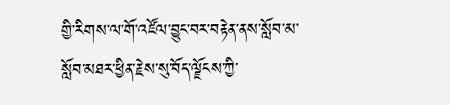གྱི་རིགས་ལ་གོ་འཛོལ་བྱུང་བར་བརྟེན་ནས་སློབ་མ་སློབ་མཐར་ཕྱིན་རྗེས་སུ་བོད་ལྗོངས་ཀྱི་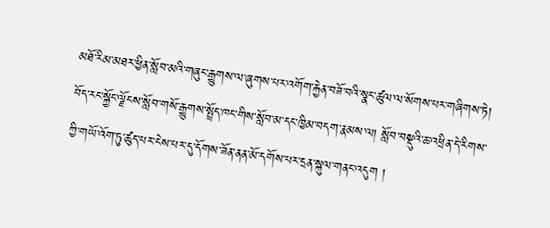མཐོ་རིམ་མཐར་ཕྱིན་སློབ་མའི་གཞུང་རྒྱུགས་ལ་ཞུགས་པར་འགོག་རྐྱེན་བཟོ་བའི་སྣང་ཚུལ་ལ་སོགས་པར་གཞིགས་ཏེ། བོད་རང་སྐྱོང་ལྗོངས་སློབ་གསོ་རྒྱུགས་སྤྲོད་ཁང་གིས་སློབ་མ་དང་ཁྱིམ་བདག་རྣམས་ལ། སློབ་བསྡུའི་ཆ་འཕྲིན་དེ་རིགས་ཀྱི་གཡོ་འོག་ཏུ་ཚུད་པར་ངེས་པར་དུ་དོགས་ཟོན་ནན་མོ་དགོས་པར་དྲན་སྐུལ་གནང་འདུག །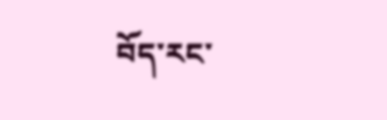བོད་རང་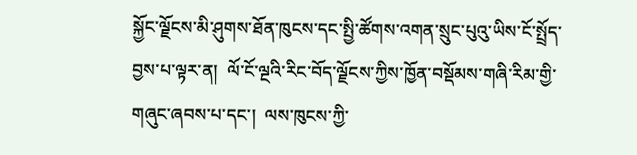སྐྱོང་ལྗོངས་མི་ཤུགས་ཐོན་ཁུངས་དང་སྤྱི་ཚོགས་འགན་སྲུང་པུའུ་ཡིས་ངོ་སྤྲོད་བྱས་པ་ལྟར་ན།  ལོ་ངོ་ལྔའི་རིང་བོད་ལྗོངས་ཀྱིས་ཁྱོན་བསྡོམས་གཞི་རིམ་གྱི་གཞུང་ཞབས་པ་དང་།  ལས་ཁུངས་ཀྱི་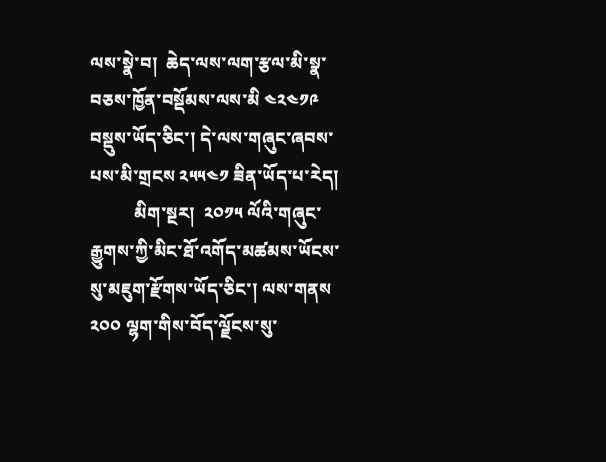ལས་སྣེ་བ།  ཆེད་ལས་ལག་རྩལ་མི་སྣ་བཅས་ཁྱོན་བསྡོམས་ལས་མི ༤༢༤༡༩ བསྡུས་ཡོད་ཅིང་། དེ་ལས་གཞུང་ཞབས་པས་མི་གྲངས ༢༥༥༤༡ ཟིན་ཡོད་པ་རེད།
          མིག་སྔར།  ༢༠༡༥ ལོའི་གཞུང་རྒྱུགས་ཀྱི་མིང་ཐོ་འགོད་མཚམས་ཡོངས་སུ་མཇུག་རྫོགས་ཡོད་ཅིང་། ལས་གནས ༢༠༠ ལྷག་གིས་བོད་ལྗོངས་སུ་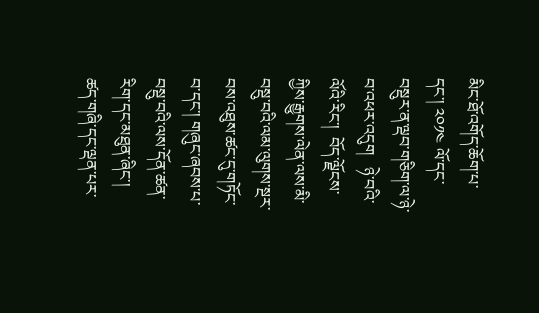མིང་ཐོ་འགོད་ཆོག་པ་དང་། ༢༠༡༤ ལོ་དང་བསྡུར་ན་ལྡབ་གཅིག་ལ་ཉེ་བ་འཕར་འདུག   ཉེ་བའི་ལོའི་རིང་།  བོད་ལྗོངས་ཀྱིས་རྒྱུགས་ལེན་ལས་མི་བསྡུ་བའི་ལམ་ལུགས་སྔར་བས་འཐུས་ཚང་དུ་གཏོང་བ་དང་། གཞུང་ཞབས་པ་བསྡུ་བའི་ལས་དོན་ཚན་རིག་དང་མཐུན་ཞིང་།   ཚད་གཞི་དང་ལྡན་པར་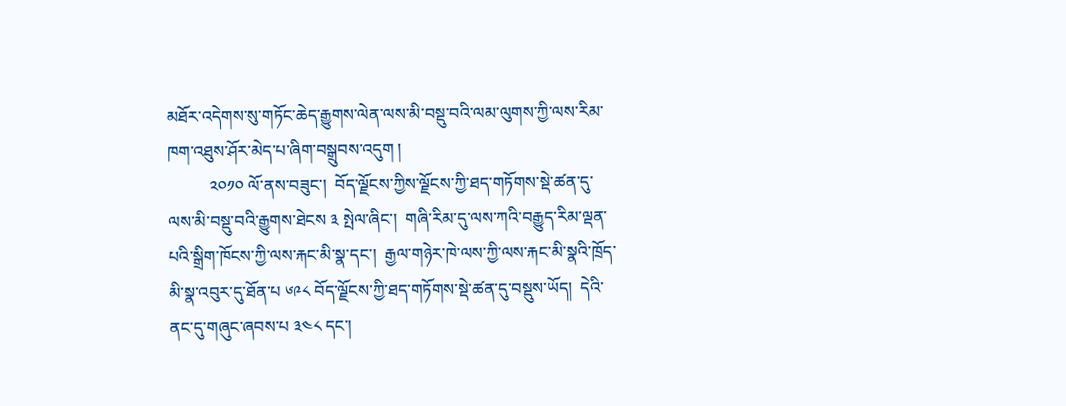མཐོར་འདེགས་སུ་གཏོང་ཆེད་རྒྱུགས་ལེན་ལས་མི་བསྡུ་བའི་ལམ་ལུགས་ཀྱི་ལས་རིམ་ཁག་འཐུས་ཤོར་མེད་པ་ཞིག་བསྒྲུབས་འདུག །
          ༢༠༡༠ ལོ་ནས་བཟུང་།  བོད་ལྗོངས་ཀྱིས་ལྗོངས་ཀྱི་ཐད་གཏོགས་སྡེ་ཚན་དུ་ལས་མི་བསྡུ་བའི་རྒྱུགས་ཐེངས ༣ སྤེལ་ཞིང་།  གཞི་རིམ་དུ་ལས་ཀའི་བརྒྱུད་རིམ་ལྡན་པའི་སྒྲིག་ཁོངས་ཀྱི་ལས་རྐང་མི་སྣ་དང་།  རྒྱལ་གཉེར་ཁེ་ལས་ཀྱི་ལས་རྐང་མི་སྣའི་ཁྲོད་མི་སྣ་འབུར་དུ་ཐོན་པ ༦༩༨ བོད་ལྗོངས་ཀྱི་ཐད་གཏོགས་སྡེ་ཚན་དུ་བསྡུས་ཡོད།  དེའི་ནང་དུ་གཞུང་ཞབས་པ ༣༤༨ དང་།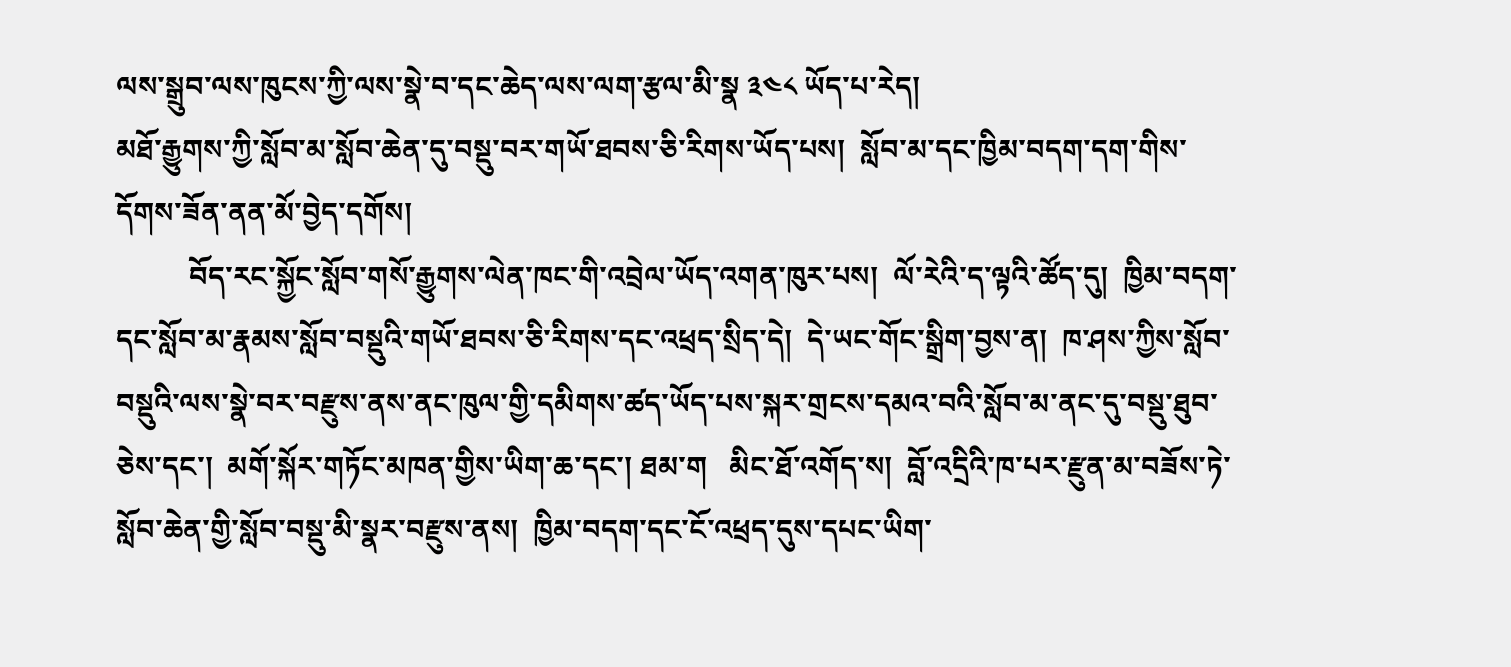ལས་སྒྲུབ་ལས་ཁུངས་ཀྱི་ལས་སྣེ་བ་དང་ཆེད་ལས་ལག་རྩལ་མི་སྣ ༣༤༨ ཡོད་པ་རེད།
མཐོ་རྒྱུགས་ཀྱི་སློབ་མ་སློབ་ཆེན་དུ་བསྡུ་བར་གཡོ་ཐབས་ཅི་རིགས་ཡོད་པས།  སློབ་མ་དང་ཁྱིམ་བདག་དག་གིས་དོགས་ཟོན་ནན་མོ་བྱེད་དགོས།
          བོད་རང་སྐྱོང་སློབ་གསོ་རྒྱུགས་ལེན་ཁང་གི་འབྲེལ་ཡོད་འགན་ཁུར་པས།  ལོ་རེའི་ད་ལྟའི་ཚོད་དུ།  ཁྱིམ་བདག་དང་སློབ་མ་རྣམས་སློབ་བསྡུའི་གཡོ་ཐབས་ཅི་རིགས་དང་འཕྲད་སྲིད་དེ།  དེ་ཡང་གོང་སྒྲིག་བྱས་ན།  ཁ་ཤས་ཀྱིས་སློབ་བསྡུའི་ལས་སྣེ་བར་བརྫུས་ནས་ནང་ཁུལ་གྱི་དམིགས་ཚད་ཡོད་པས་སྐར་གྲངས་དམའ་བའི་སློབ་མ་ནང་དུ་བསྡུ་ཐུབ་ཅེས་དང་།  མགོ་སྐོར་གཏོང་མཁན་གྱིས་ཡིག་ཆ་དང་། ཐམ་ག   མིང་ཐོ་འགོད་ས།  བློ་འདྲིའི་ཁ་པར་རྫུན་མ་བཟོས་ཏེ་སློབ་ཆེན་གྱི་སློབ་བསྡུ་མི་སྣར་བརྫུས་ནས།  ཁྱིམ་བདག་དང་ངོ་འཕྲད་དུས་དཔང་ཡིག་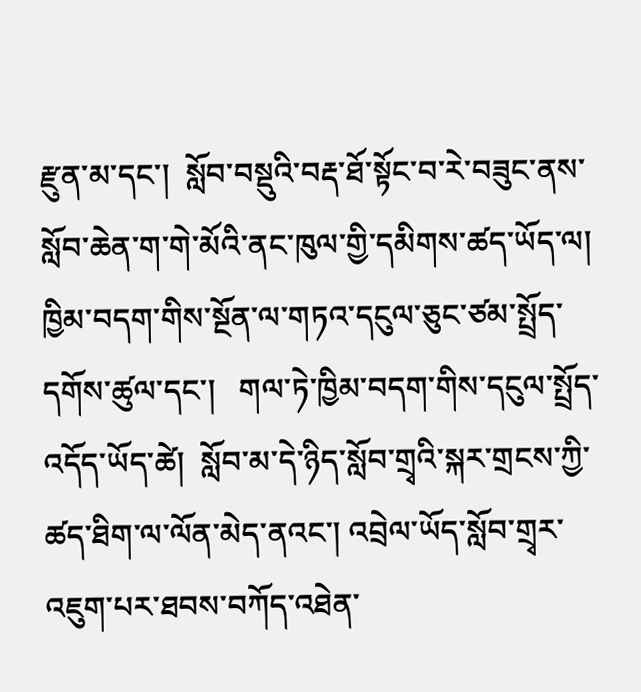རྫུན་མ་དང་།  སློབ་བསྡུའི་བརྡ་ཐོ་སྟོང་བ་རེ་བཟུང་ནས་སློབ་ཆེན་ག་གེ་མོའི་ནང་ཁུལ་གྱི་དམིགས་ཚད་ཡོད་ལ།  ཁྱིམ་བདག་གིས་སྔོན་ལ་གཏའ་དངུལ་ཅུང་ཙམ་སྤྲོད་དགོས་ཚུལ་དང་།   གལ་ཏེ་ཁྱིམ་བདག་གིས་དངུལ་སྤྲོད་འདོད་ཡོད་ཚེ།  སློབ་མ་དེ་ཉིད་སློབ་གྲྭའི་སྐར་གྲངས་ཀྱི་ཚད་ཐིག་ལ་ལོན་མེད་ནའང་། འབྲེལ་ཡོད་སློབ་གྲྭར་འཇུག་པར་ཐབས་བཀོད་འཐེན་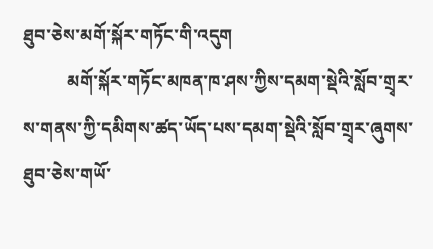ཐུབ་ཅེས་མགོ་སྐོར་གཏོང་གི་འདུག
          མགོ་སྐོར་གཏོང་མཁན་ཁ་ཤས་ཀྱིས་དམག་སྡེའི་སློབ་གྲྭར་ས་གནས་ཀྱི་དམིགས་ཚད་ཡོད་པས་དམག་སྡེའི་སློབ་གྲྭར་ཞུགས་ཐུབ་ཅེས་གཡོ་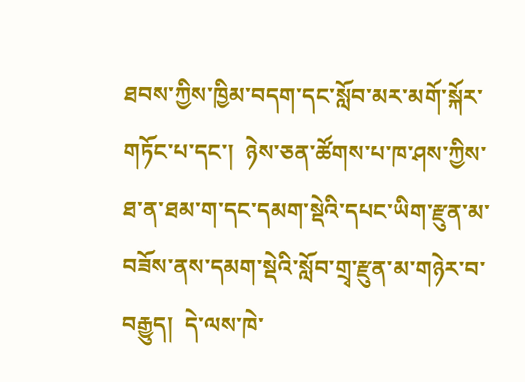ཐབས་ཀྱིས་ཁྱིམ་བདག་དང་སློབ་མར་མགོ་སྐོར་གཏོང་པ་དང་།  ཉེས་ཅན་ཚོགས་པ་ཁ་ཤས་ཀྱིས་ཐ་ན་ཐམ་ག་དང་དམག་སྡེའི་དཔང་ཡིག་རྫུན་མ་བཟོས་ནས་དམག་སྡེའི་སློབ་གྲྭ་རྫུན་མ་གཉེར་བ་བརྒྱུད།  དེ་ལས་ཁེ་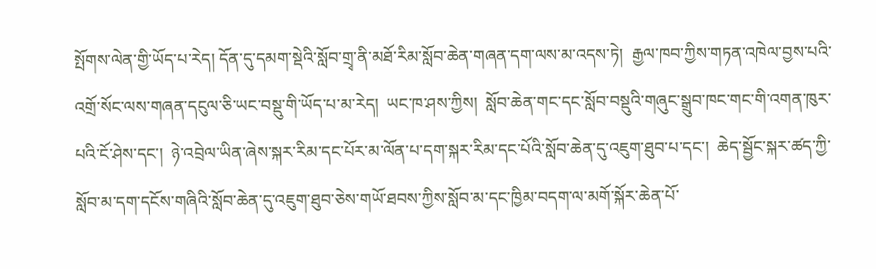སྤོགས་ལེན་གྱི་ཡོད་པ་རེད། དོན་དུ་དམག་སྡེའི་སློབ་གྲྭ་ནི་མཐོ་རིམ་སློབ་ཆེན་གཞན་དག་ལས་མ་འདས་ཏེ།  རྒྱལ་ཁབ་ཀྱིས་གཏན་འཁེལ་བྱས་པའི་འགྲོ་སོང་ལས་གཞན་དངུལ་ཅི་ཡང་བསྡུ་གི་ཡོད་པ་མ་རེད།  ཡང་ཁ་ཤས་ཀྱིས།  སློབ་ཆེན་གང་དང་སློབ་བསྡུའི་གཞུང་སྒྲུབ་ཁང་གང་གི་འགན་ཁུར་པའི་ངོ་ཤེས་དང་།  ཉེ་འབྲེལ་ཡིན་ཞེས་སྐར་རིམ་དང་པོར་མ་ལོན་པ་དག་སྐར་རིམ་དང་པོའི་སློབ་ཆེན་དུ་འཇུག་ཐུབ་པ་དང་།  ཆེད་སྦྱོང་སྐར་ཚད་ཀྱི་སློབ་མ་དག་དངོས་གཞིའི་སློབ་ཆེན་དུ་འཇུག་ཐུབ་ཅེས་གཡོ་ཐབས་ཀྱིས་སློབ་མ་དང་ཁྱིམ་བདག་ལ་མགོ་སྐོར་ཆེན་པོ་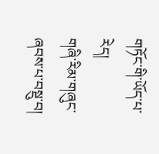གཏོང་གི་ཡོད་པ་རེད།
གཞི་རིམ་གཞུང་ཞབས་པ་བསྡུ་བ།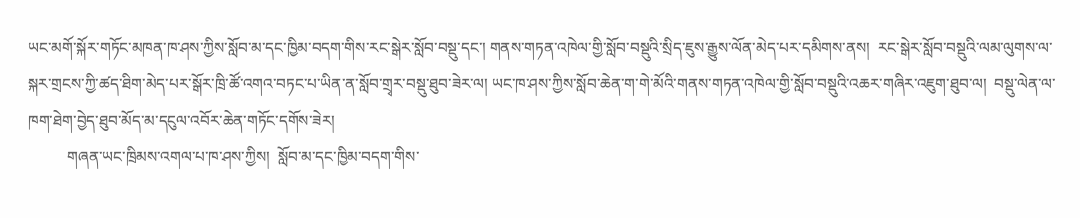ཡང་མགོ་སྐོར་གཏོང་མཁན་ཁ་ཤས་ཀྱིས་སློབ་མ་དང་ཁྱིམ་བདག་གིས་རང་སྒེར་སློབ་བསྡུ་དང་། གནས་གཏན་འཁེལ་གྱི་སློབ་བསྡུའི་སྲིད་ཇུས་རྒྱུས་ལོན་མེད་པར་དམིགས་ནས།  རང་སྒེར་སློབ་བསྡུའི་ལམ་ལུགས་ལ་སྐར་གྲངས་ཀྱི་ཚད་ཐིག་མེད་པར་སྒོར་ཁྲི་ཚོ་འགའ་བཏང་པ་ཡིན་ན་སློབ་གྲྭར་བསྡུ་ཐུབ་ཟེར་ལ། ཡང་ཁ་ཤས་ཀྱིས་སློབ་ཆེན་ག་གེ་མོའི་གནས་གཏན་འཁེལ་གྱི་སློབ་བསྡུའི་འཆར་གཞིར་འཇུག་ཐུབ་ལ།  བསྡུ་ལེན་ལ་ཁག་ཐེག་བྱེད་ཐུབ་མོད་མ་དངུལ་འབོར་ཆེན་གཏོང་དགོས་ཟེར།
          གཞན་ཡང་ཁྲིམས་འགལ་པ་ཁ་ཤས་ཀྱིས།  སློབ་མ་དང་ཁྱིམ་བདག་གིས་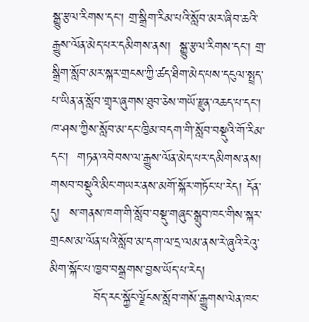སྒྱུ་རྩལ་རིགས་དང་། གྲ་སྒྲིག་རིམ་པའི་སློབ་མར་ཞིབ་ཆའི་རྒྱུས་ལོན་མེད་པར་དམིགས་ནས།  སྒྱུ་རྩལ་རིགས་དང་། གྲ་སྒྲིག་སློབ་མར་སྐར་གྲངས་ཀྱི་ཚད་ཐིག་མེད་པས་དངུལ་སྤྲད་པ་ཡིན་ན་སློབ་གྲྭར་ཞུགས་ཐུབ་ཅེས་གཡོ་རྫུན་འཆད་པ་དང་། ཁ་ཤས་ཀྱིས་སློབ་མ་དང་ཁྱིམ་བདག་གི་སློབ་བསྡུའི་གོ་རིམ་དང་།  གཏན་འབེབས་ལ་རྒྱུས་ལོན་མེད་པར་དམིགས་ནས།  གསབ་བསྡུའི་མིང་གཡར་ནས་མགོ་སྐོར་གཏོང་པ་རེད། དོན་དུ།  ས་གནས་ཁག་གི་སློབ་བསྡུ་གཞུང་སྒྲུབ་ཁང་གིས་སྐར་གྲངས་མ་ལོན་པའི་སློབ་མ་དག་ལ་དྲ་ལམ་ནས་རེ་ཞུའི་རེའུ་མིག་སྐོང་པ་ཁྱབ་བསྒྲགས་བྱས་ཡོད་པ་རེད།
          བོད་རང་སྐྱོང་ལྗོངས་སློབ་གསོ་རྒྱུགས་ལེན་ཁང་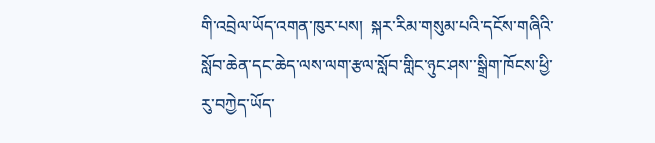གི་འབྲེལ་ཡོད་འགན་ཁུར་པས།  སྐར་རིམ་གསུམ་པའི་དངོས་གཞིའི་སློབ་ཆེན་དང་ཆེད་ལས་ལག་རྩལ་སློབ་གླིང་ཉུང་ཤས་་སྒྲིག་ཁོངས་ཕྱི་རུ་བཀྱེད་ཡོད་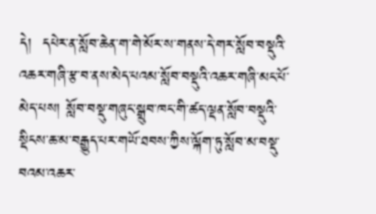དེ།  དཔེར་ན་སློབ་ཆེན་ག་གེ་མོར་ས་གནས་དེ་གར་སློབ་བསྡུའི་འཆར་གཞི་རྩ་བ་ནས་མེད་པའམ་སློབ་བསྡུའི་འཆར་གཞི་མང་པོ་མེད་པས། སློབ་བསྡུ་གཞུང་སྒྲུབ་ཁང་གི་ཚད་ལྡན་སློབ་བསྡུའི་སྡིངས་ཆ་མ་བརྒྱུད་པར་གཡོ་ཐབས་ཀྱིས་ལྐོག་ཏུ་སློབ་མ་བསྡུ་བའམ་འཆར་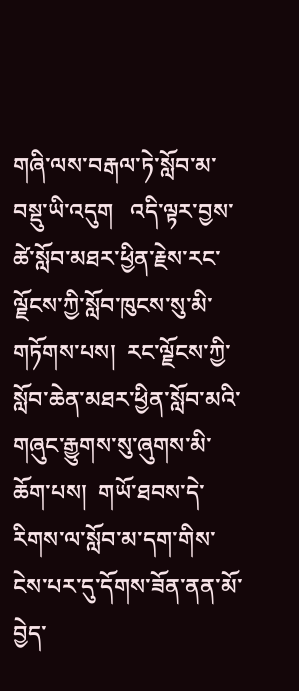གཞི་ལས་བརྒལ་ཏེ་སློབ་མ་བསྡུ་ཡི་འདུག   འདི་ལྟར་བྱས་ཚེ་སློབ་མཐར་ཕྱིན་རྗེས་རང་ལྗོངས་ཀྱི་སློབ་ཁུངས་སུ་མི་གཏོགས་པས།  རང་ལྗོངས་ཀྱི་སློབ་ཆེན་མཐར་ཕྱིན་སློབ་མའི་གཞུང་རྒྱུགས་སུ་ཞུགས་མི་ཆོག་པས།  གཡོ་ཐབས་དེ་རིགས་ལ་སློབ་མ་དག་གིས་ངེས་པར་དུ་དོགས་ཟོན་ནན་མོ་བྱེད་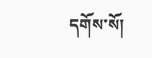དགོས་སོ།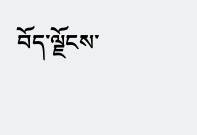བོད་ལྗོངས་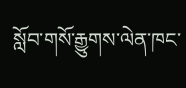སློབ་གསོ་རྒྱུགས་ལེན་ཁང་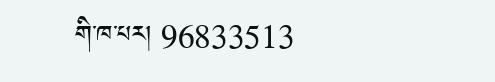གི་ཁ་པར། 96833513